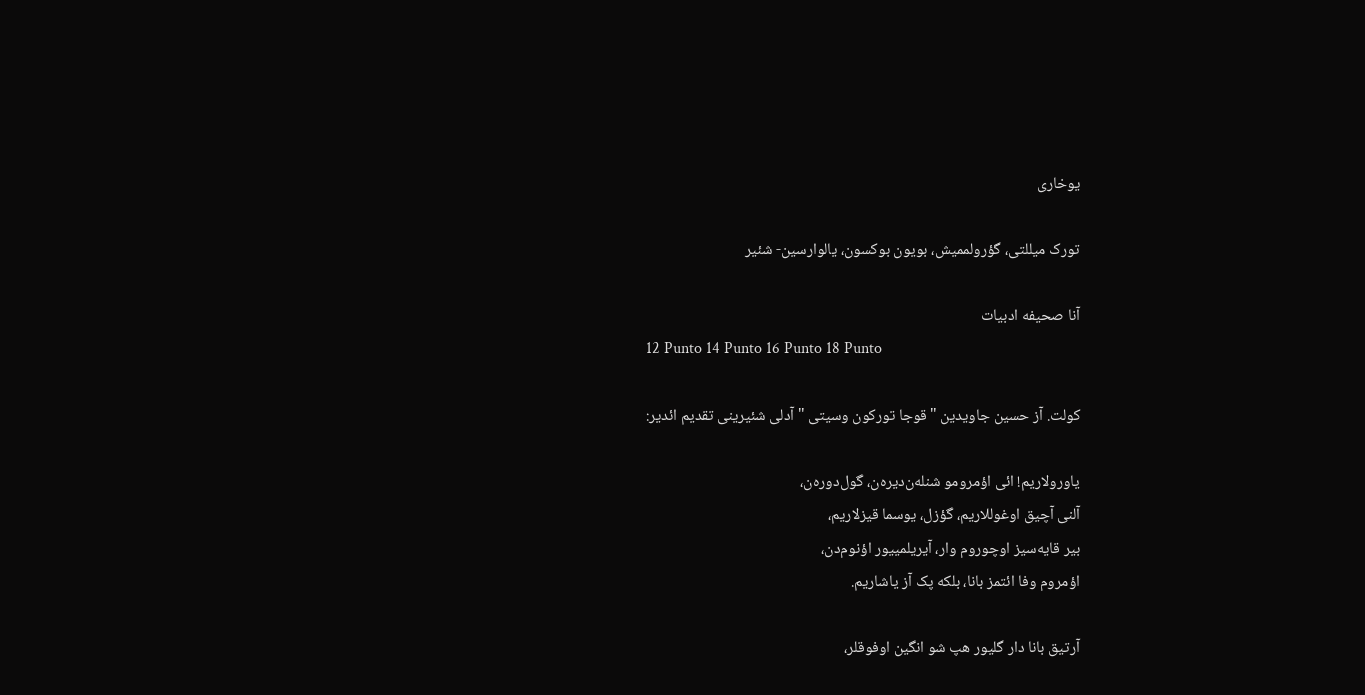یوخاری

تورک میللتی، گؤرولممیش، بویون بوکسون، یالوارسین- شئیر

آنا صحیفه ادبیات
12 Punto 14 Punto 16 Punto 18 Punto

کولت. آز حسین جاویدین "قوجا تورکون وسیتی " آدلی شئیرینی تقدیم ائدیر:

یاورولاریم! ائی اؤمرومو شنله‌ن‌دیره‌ن، گول‌دوره‌ن،
آلنی آچیق اوغوللاریم، گؤزل، یوسما قیزلاریم،
بیر قایه‌سیز اوچوروم وار، آیریلمییور اؤنوم‌دن،
اؤمروم وفا ائتمز بانا، بلکه پک آز یاشاریم.

آرتیق بانا دار گلیور هپ شو انگین اوفوقلر،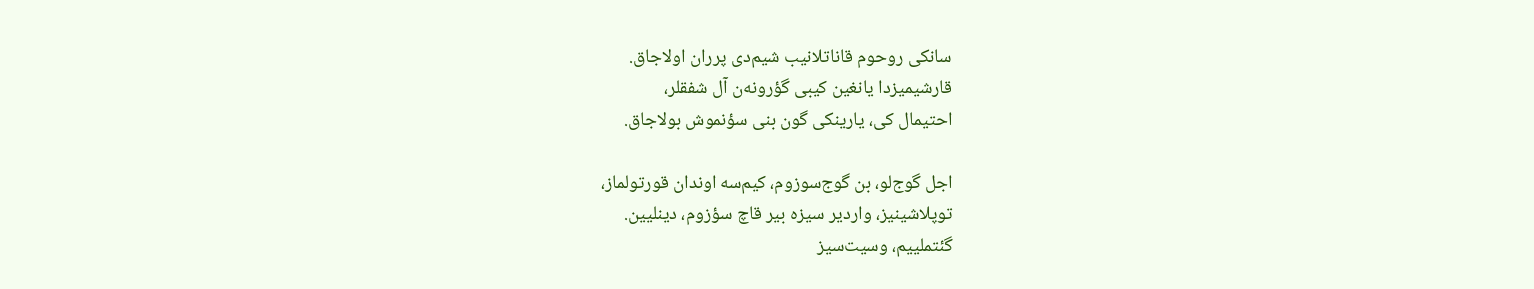سانکی روحوم قاناتلانیب شیم‌دی پرران اولاجاق.
قارشیمیزدا یانغین کیبی گؤرونه‌ن آل شفقلر،
احتیمال کی، یارینکی گون بنی سؤنموش بولاجاق.

اجل گوج‌لو، بن گوج‌سوزوم، کیم‌سه اوندان قورتولماز،
توپلاشینیز، واردیر سیزه بیر قاچ سؤزوم، دینلیین.
گئتملییم، وسیت‌سیز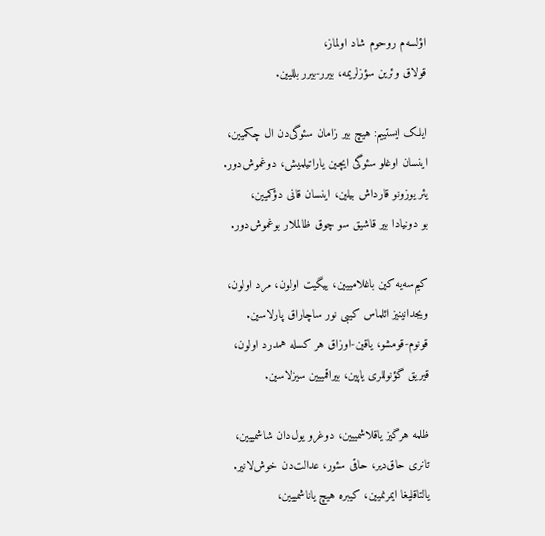اؤلسه‌م روحوم شاد اولماز،
قولاق وئرین سؤزلریمه، بیرر-بیرر بللیین.

ایلک ایستییم: هیچ بیر زامان سئوگی‌دن ال چکمیین،
اینسان اوغلو سئوگی ایچین یاراتیلمیش، دوغموش‌دور.
یئر یوزونو قارداش بیلین، اینسان قانی دؤکمیین،
بو دونیادا بیر قاشیق سو چوق ظالملار بوغموش‌دور.

کیم‌سه‌یه کین باغلامییین، ییگیت اولون، مرد اولون،
ویجدانینیز ائلماس کیبی نور ساچاراق پارلاسین.
قونوم-قومشو، یاقین-اوزاق هر کسله همدرد اولون،
قیریق گؤنوللری یاپین، بیراقمییین سیزلاسین.

ظلمه هرگیز یاقلاشمییین، دوغرو یول‌دان شاشمییین،
تانری حاق‌دیر، حاقی سئور، عدالت‌دن خوش‌لانیر.
یالتاقلیغا ایمرنمیین، کیبره هیچ یاناشمییین،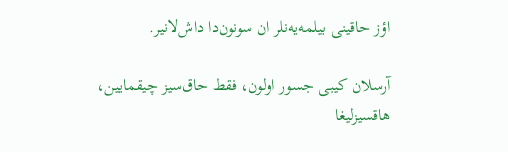اؤز حاقینی بیلمه‌یه‌نلر ان سونون‌دا داش‌لانیر.

آرسلان کیبی جسور اولون، فقط حاق‌سیز چیقمایین،
هاقسیزلیغا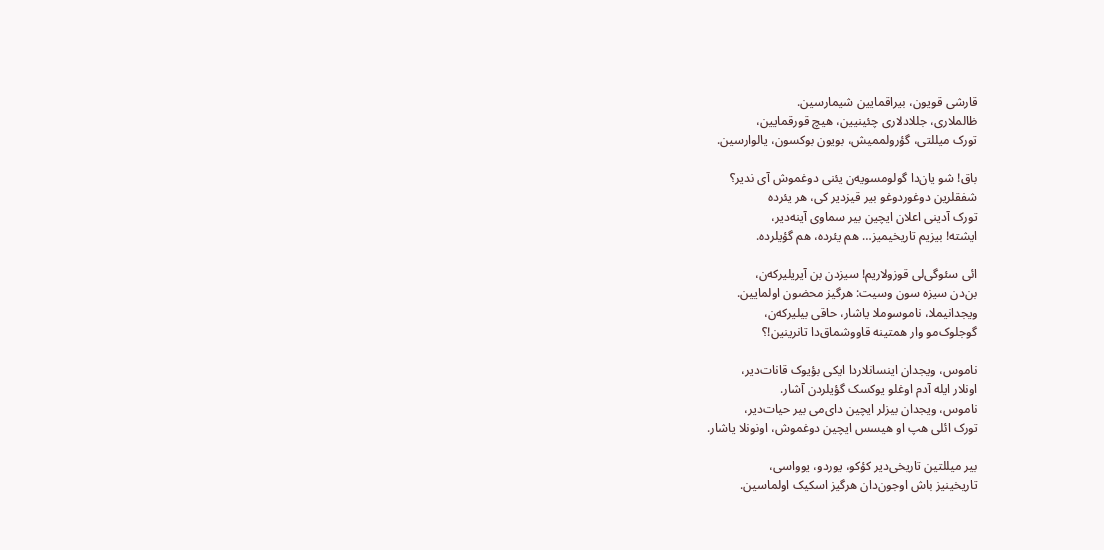قارشی قویون، بیراقمایین شیمارسین.
ظالملاری، جللادلاری چئینیین، هیچ قورقمایین،
تورک میللتی، گؤرولممیش، بویون بوکسون، یالوارسین.

باق! شو یان‌دا گولومسویه‌ن یئنی دوغموش آی ندیر؟
شفقلرین دوغوردوغو بیر قیزدیر کی، هر یئرده
تورک آدینی اعلان ایچین بیر سماوی آینه‌دیر،
ایشته! بیزیم تاریخیمیز… هم یئرده، هم گؤیلرده.

ائی سئوگی‌لی قوزولاریم! سیزدن بن آیریلیرکه‌ن،
بن‌دن سیزه سون وسیت: هرگیز محضون اولمایین.
ویجدانیملا، ناموسوملا یاشار، حاقی بیلیرکه‌ن،
گوجلوک‌مو وار همتینه قاووشماق‌دا تانرینین!؟

ناموس، ویجدان اینسانلاردا ایکی بؤیوک قانات‌دیر،
اونلار ایله آد‌م اوغلو یوکسک گؤیلردن آشار.
ناموس، ویجدان بیزلر ایچین دای‌می بیر حیات‌دیر،
تورک ائلی هپ او هیسس ایچین دوغموش، اونونلا یاشار.

بیر میللتین تاریخی‌دیر کؤکو، یوردو، یوواسی،
تاریخینیز باش اوجون‌دان هرگیز اسکیک اولماسین.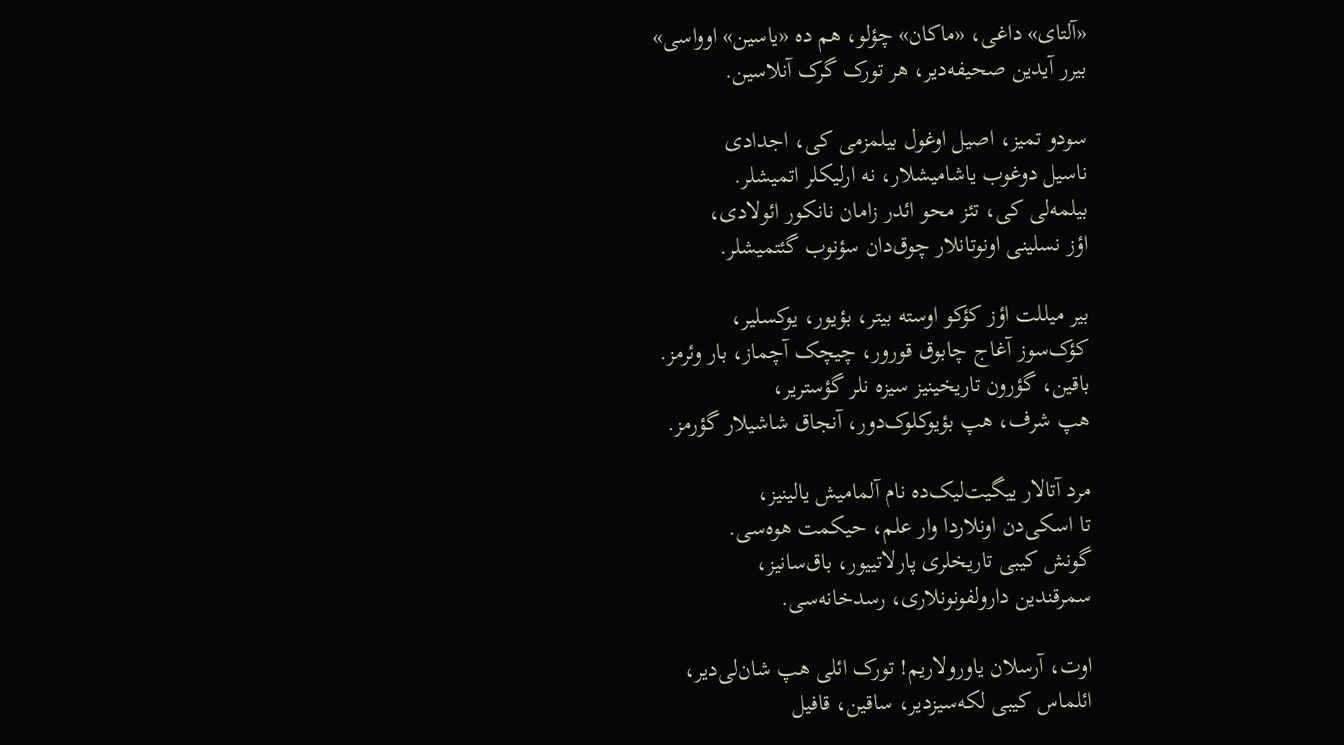«آلتای» داغی، «ماکان» چؤلو، هم ده «یاسین» اوواسی»
بیرر آیدین صحیفه‌دیر، هر تورک گرک آنلاسین.

سودو تمیز، اصیل اوغول بیلمزمی کی، اجدادی
ناسیل دوغوب یاشامیشلار، نه ارلیکلر اتمیشلر.
بیلمه‌لی کی، تئز محو ائدر زامان نانکور ائولادی،
اؤز نسلینی اونوتانلار چوق‌دان سؤنوب گئتمیشلر.

بیر میللت اؤز کؤکو اوسته بیتر، بؤیور، یوکسلیر،
کؤک‌سوز آغاج چابوق قورور، چیچک آچماز، بار وئرمز.
باقین، گؤرون تاریخینیز سیزه نلر گؤستریر،
هپ شرف، هپ بؤیوکلوک‌دور، آنجاق شاشیلار گؤرمز.

مرد آتالار ییگیت‌لیک‌ده نام آلمامیش یالینیز،
تا اسکی‌دن اونلاردا وار علم، حیکمت هوه‌سی.
گونش کیبی تاریخلری پارلاتییور، باق‌سانیز،
سمرقندین دارولفونونلاری، رسدخانه‌سی.

اوت، آرسلان یاورولاریم! تورک ائلی هپ شان‌لی‌دیر،
ائلماس کیبی لکه‌سیزدیر، ساقین، قافیل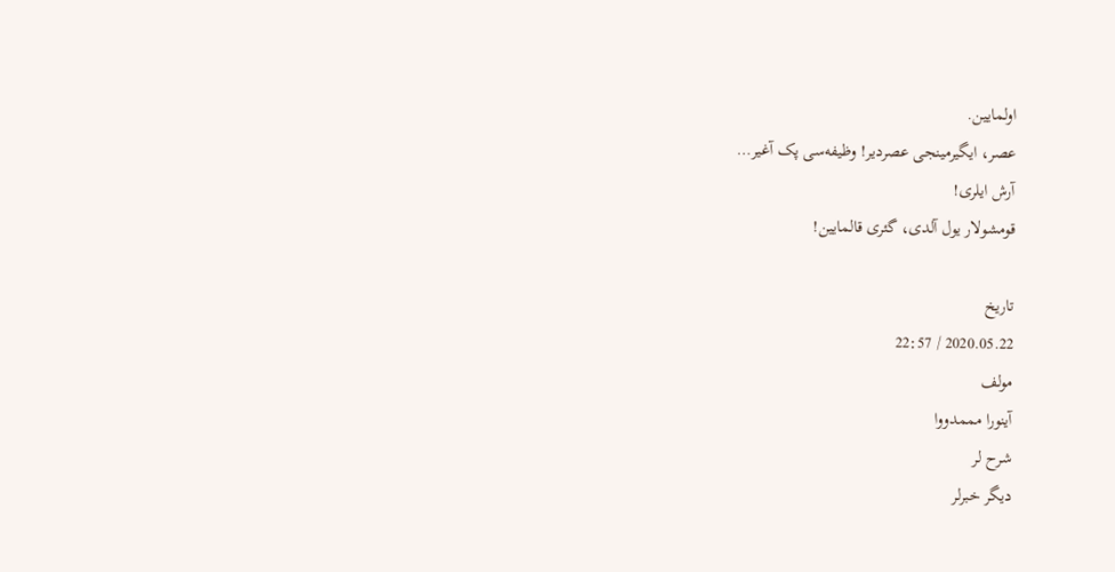اولمایین.
عصر، ایگیرمینجی عصردیر! وظیفه‌سی پک آغیر…
آرش ایلری!
قومشولار یول آلدی، گئری قالمایین!

تاریخ
2020.05.22 / 22:57
مولف
آینورا مممدووا
شرح لر
دیگر خبرلر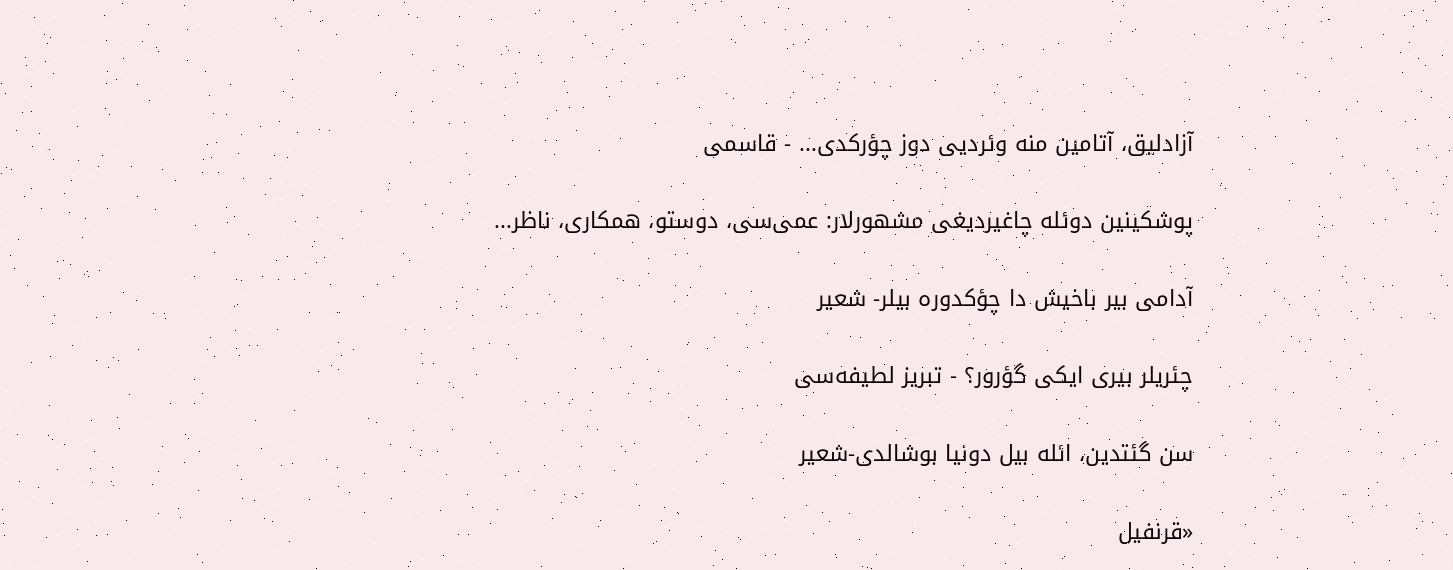آزادلیق، آتامین منه وئردیی دوز چؤرکدی... - قاسمی

پوشکینین دوئله چاغیردیغی مشهورلار: عمی‌سی، دوستو، همکاری، ناظر...

آدامی بیر باخیش دا چؤکدوره بیلر- شعیر

چئریلر بیری ایکی گؤرور؟ - تبریز لطیفه‌سی

سن گئتدین، ائله بیل دونیا بوشالدی-شعیر

«قرنفیل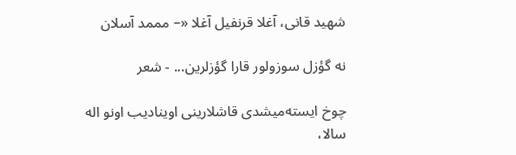شهید قانی، آغلا قرنفیل آغلا «– مممد آسلان

نه گؤزل سوزولور قارا گؤزلرین... - شعر

چوخ ایسته‌میشدی قاشلارینی اوینادیب اونو اله سالا،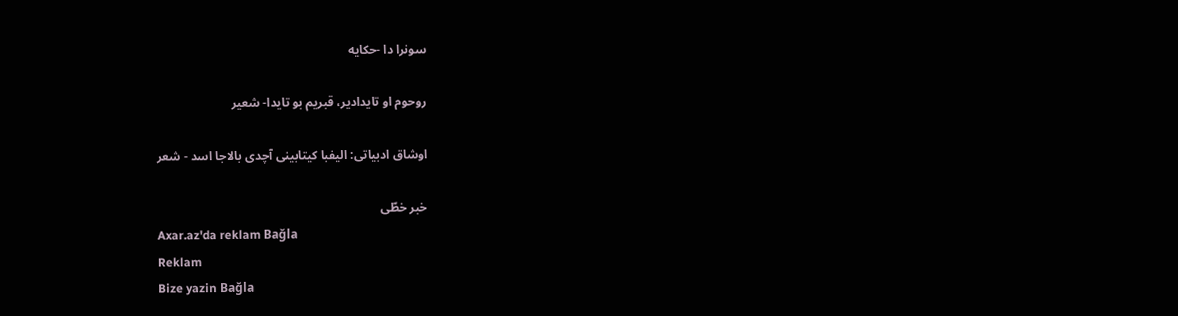سونرا دا -حکایه

روحوم او تایدادیر، قبریم بو تایدا- شعیر

اوشاق ادبیاتی: الیفبا کیتابینی آچدی بالاجا اسد - شعر

خبر خطّی
Axar.az'da reklam Bağla
Reklam
Bize yazin Bağla